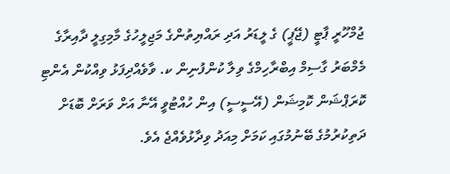ޖުމްހޫރީ ޕާޓީ (ޖޭޕީ) ގެ ލީޑަރު އަދި ރައްޔިތުންގެ މަޖިލީހުގެ މާމިގިލީ ދާއިރާގެ މެމްބަރު ގާސިމް އިބްރާހިމްގެ ވިލާ ކުންފުނިން ކ. ވާވެއްދިފަޅު ވިއްކުން އެންޓި ކޮރަޕްޝަން ކޮމިޝަން (އޭސީސީ) އިން ހުއްޓުވީ އޭނާ އަށް ވަރަށް ބޮޑަށް ދަތިކުރުމުގެ ބޭނުމުގައި ކަމަށް މިއަދު ވިދާޅުވެއްޖެ އެވެ.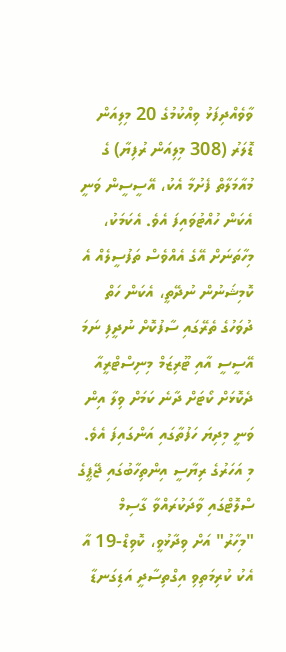ވާވެއްދިފަޅު ވިއްކުމުގެ 20 މިލިއަން ޑޮލަރު (308 މިލިއަން ރުފިޔާ) ގެ މުއާމަލާތް ފެށުމާ އެކު، އޭސީސީން ވަނީ އެކަން ހުއްޓުވައިފަ އެވެ. އެކަމަކު، މިހާތަނަށް އޭގެ އެއްވެސް ތަފުސީލެއް އެ ކޮމިޝަނުން ނުދޭތީ، އެކަން ހަތް ދުވަހުގެ ތެރޭގައި ސާފުކޮށް ނުދީފި ނަމަ އޭސީސީ އާއި ޓޫރިޒަމް މިނިސްޓްރީއާ ދެކޮޅަށް ކޯޓަށް ދާނެ ކަމަށް ވިލާ އިން ވަނީ މިދިޔަ ހަފުތާގައި އަންގައިފަ އެވެ.
މި އަހަރުގެ ރިޔާސީ އިންތިހާބުގައި ޖޭޕީގެ ސްލޮޓްގައި ވާދަކުރައްވާ ގާސިމް "މިހާރު" އަށް ވިދާޅުވީ، ކޮވިޑް-19 އާ އެކު ކުރިމަތިވި އިގްތިސާދީ އަޑިގަނޑާ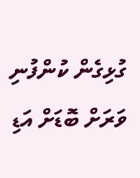ގުޅިގެން ކުންފުނި ވަރަށް ބޮޑަށް އަޑި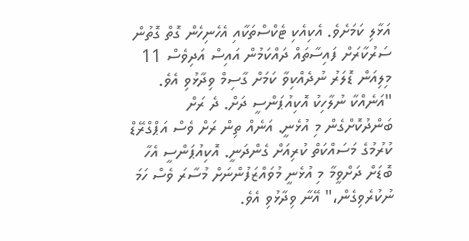އަޅާލި ކަމަށެވެ. އެކިއެކި ޓެކްސްތަކާއި އެހެނިހެން ގޮތް ގޮތުން ސަރުކާރަށް ފައިސާތައް ދައްކަމުން އައިސް އަދިވެސް 11 މިލިއަން ޑޮލަރު ނުދެއްކިވާ ކަމަށް ގާސިމް ވިދާޅުވި އެވެ.
"އަނެއްކާ ނުލާހިކު އޮކިއުޕަންސީ ދަށް. ދެ ރަށް ބަންދުކޮށްގެން މި އުޅެނީ. އަނެއް ތިން ރަށް ވެސް އަޕްގްރޭޑް ކުރުމުގެ މަސައްކަތް ކުރިއަށް ގެންދަނީ. އޮކިއުޕަންސީ އެހާ ބޮޑަށް ދަށްވީމާ މި އުޅެނީ މުވައްޒަފުންނަށް މުސާރަ ވެސް ހަމަ ނުކުރެވިގެން،" އޭނާ ވިދާޅުވި އެވެ.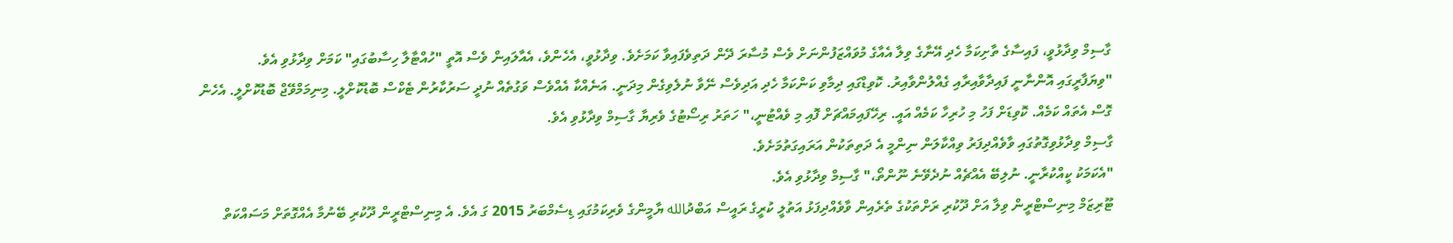ގާސިމް ވިދާޅުވީ، ފައިސާގެ ތާށިކަމާ ހެދި އޭނާގެ ވިލާ އެއާގެ މުވައްޒަފުންނަށް ވެސް މުސާރަ ދޭން ދަތިވެފައިވާ ކަމަށެވެ. ވިދާޅުވީ، އެހެންވެ، އެއާލައިން ވެސް އޮތީ "ހުއްޓާލާ ހިސާބުގައި" ކަމަށް ވިދާޅުވި އެވެ.
"ވިޔަފާރީގައި އޮންނާނީ ފައިދާވާއިރާއި ގެއްލުންވާއިރު. ކޮވިޑްގައި ދިމާވި ކަންކަމާ ހެދި އަދިވެސް ނޭވާ ނުލެވިގެން މިދަނީ. އަނެއްކާ އެއްވެސް ވަގުތެއް ނުދީ ސަރުކާރުން ޓެކްސް ބޮޑުކޮށްލީ. މިނިމަމްވޭޖް ބޮޑުކޮށްލީ. އެހެން ގޮސް އެތައް ކަމެއް. ކޮވިޑަށް ފަހު މި ހުރިހާ ކަމެއް އައީ. ރިހޭފައިމައްޗަށް ފޮއި މި ވެއްޓުނީ،" ހަތަރު ރިސޯޓުގެ ވެރިޔާ ގާސިމް ވިދާޅުވި އެވެ.
ގާސިމް ވިދާޅުވިގޮތުގައި ވާވެއްދިފަރު ވިއްކާލަން ނިންމީ އެ ދަތިތަކުން އަރައިގަތުމަށެވެ.
"އެކަމަކު ކީއްކުރާނީ. ނުލިބޭ އެއްޗެއް ނުދެވޭނެ ނޫންތޯ،" ގާސިމް ވިދާޅުވި އެވެ.
ޓޫރިޒަމް މިނިސްޓްރީން ވިލާ އަށް ދޫކުރި ރަށްތަކުގެ ތެރެއިން ވާވެއްދިފަޅު އަތުލީ ކުރީގެ ރައީސް އަބްދުالله ޔާމީންގެ ވެރިކަމުގައި ޑިސެމްބަރު 2015 ގަ އެވެ. އެ މިނިސްޓްރީން ދޫކުރި ބޭނުމާ އެއްގޮތަށް މަސައްކަތް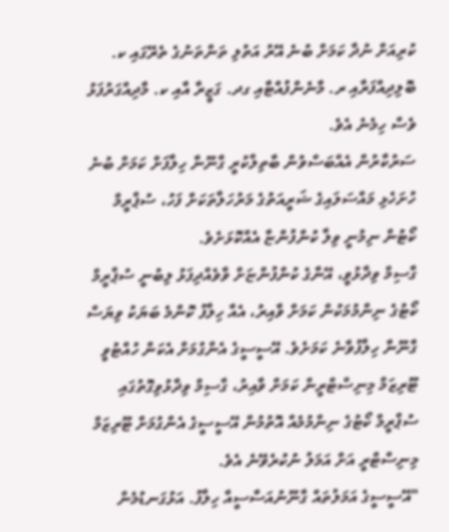ކުރިއަށް ނުދާ ކަމަށް ބުނެ އޭރު އަތުލި ތަންތަނުގެ ތެރޭގައި ކ. ބޮލިދިއްފަރާއި ރ. މާނެންފުއްޓާއި ގދ. ގަޒީރާ އާއި ކ. މާދިއްގަރުފަޅު ވެސް ހިމެނެ އެވެ.
ސަރުކާރުން އެއްބަސްވުން ބާތިލްކުރީ ގާނޫނާ ހިލާފަށް ކަމަށް ބުނެ ހުށަހެޅި މައްސަލައިގެ ޝަރީއަތުގެ މަރުހަލާތަކަށް ފަހު، ސުޕްރީމް ކޯޓުން ނިމުނީ ވިލާ ކުންފުންޏާ އެއްކޮޅަށެވެ.
ގާސިމް ވިދާޅުވީ، އޭނާގެ ކުންފުންޏަށް ވާވެއްދިފަޅު ލިބުނީ ސުޕްރީމް ކޯޓުގެ ނިންމުމަކުން ކަމަށް ވާއިރު، އެއާ ހިލާފު ކޮންމެ ބަޔަކު ވިޔަސް ގާނޫނާ ހިލާފުވާނެ ކަމަށެވެ. އޭސީސީގެ އެންގުމަށް އެކަން ހުއްޓުވީ ޓޫރިޒަމް މިނިސްޓްރީން ކަމަށް ވާއިރު، ގާސިމް ވިދާޅުވިގޮތުގައި ސުޕްރީމް ކޯޓުގެ ނިންމުމެއް އޮތުމުން އޭސީސީގެ އެންގުމަށް ޓޫރިޒަމް މިނިސްޓްރީ އަށް އަމަލު ނުކުރެވޭނެ އެވެ.
"އޭސީސީގެ އަމަލުތައް ގާނޫނުއަސާސީއާ ހިލާފު. އަޅުގަނޑުމެން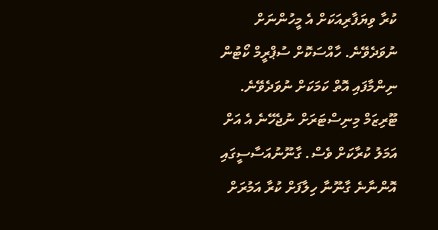ކުރާ ވިޔަފާރިއަކަށް އެ މީހުންނަށް ނުވަދެވޭނެ. ހާއްސަކޮށް ސުޕްރީމް ކޯޓުން ނިންމާފައި އޮތް ކަމަކަށް ނުވަދެވޭނެ. ޓޫރިޒަމް މިނިސްޓަރަށް ނުޖެހޭނެ އެ އަށް އަމަލު ކުރާކަށް ވެސް. ގާނޫނުއަސާސީގައި އޮންނާނެ ގާނޫނާ ހިލާފަށް ކުރާ އަމުރަށް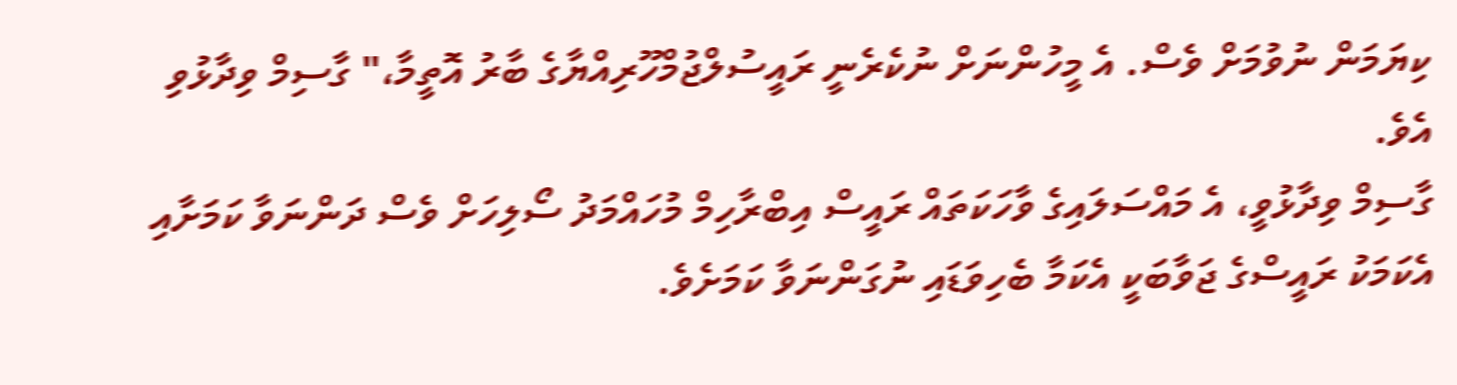ކިޔަމަން ނުވުމަށް ވެސް. އެ މީހުންނަށް ނުކެރެނީ ރައީސުލްޖުމްހޫރިއްޔާގެ ބާރު އޮތީމާ،" ގާސިމް ވިދާޅުވި އެވެ.
ގާސިމް ވިދާޅުވީ، އެ މައްސަލައިގެ ވާހަކަތައް ރައީސް އިބްރާހިމް މުހައްމަދު ސޯލިހަށް ވެސް ދަންނަވާ ކަމަށާއި އެކަމަކު ރައީސްގެ ޖަވާބަކީ އެކަމާ ބެހިވަޑައި ނުގަންނަވާ ކަމަށެވެ.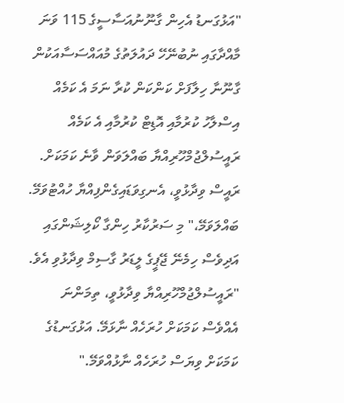"އަޅުގަނޑު އެހިން ގާނޫނުއަސާސީގެ 115 ވަނަ މާއްދާގައި ނުބުނޭހޭ ދައުލަތުގެ މުއައްސަސާއަކުން ގާނޫނާ ހިލާފަށް ކަންކަން ކުރާ ނަމަ އެ ކަމެއް އިސްލާހު ކުރުމާއި އޮޑިޓް ކުރުމާއި އެ ކަމެއް ރައީސުލްޖުމްހޫރިއްޔާ ބައްލަވަން ވާނެ ކަމަކަށް. ރައީސް ވިދާޅުވީ، އެނގިވަޑައިގެންފިއްޔާ ހުއްޓުވަމޭ. ބައްލަވަމޭ،" މި ސަރުކާރު ހިންގާ ކޯލިޝަންގައި އަދިވެސް ހިމެނޭ ޖޭޕީގެ ލީޑަރު ގާސިމް ވިދާޅުވި އެވެ.
"ރައީސުލްޖުމްހޫރިއްޔާ ވިދާޅުވީ، ތިމަންނަ އެއްވެސް ކަމަކަށް ހުރަހެއް ނާޅަމޭ. އަޅުގަނޑުގެ ކަމަކަށް ވިޔަސް ހުރަހެއް ނާޅުއްވަމޭ."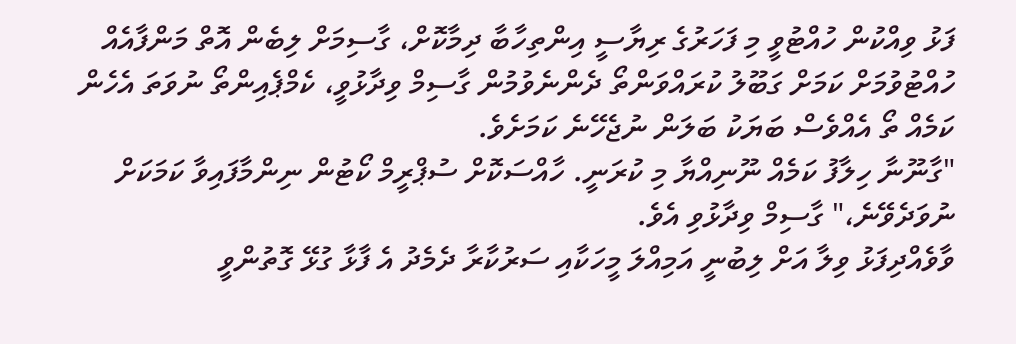ފަޅު ވިއްކުން ހުއްޓުވީ މި ފަހަރުގެ ރިޔާސީ އިންތިހާބާ ދިމާކޮށް، ގާސިމަށް ލިބެން އޮތް މަންފާއެއް ހުއްޓުވުމަށް ކަމަށް ގަބޫލު ކުރައްވަންތޯ ދެންނެވުމުން ގާސިމް ވިދާޅުވީ، ކެމްޕެއިންތޯ ނުވަތަ އެހެން ކަމެއް ތޯ އެއްވެސް ބަޔަކު ބަލަން ނުޖެހޭނެ ކަމަށެވެ.
"ގާނޫނާ ހިލާފު ކަމެއް ނޫނިއްޔާ މި ކުރަނީ. ހާއްސަކޮށް ސުޕްރީމް ކޯޓުން ނިންމާފައިވާ ކަމަކަށް ނުވަދެވޭނެ،" ގާސިމް ވިދާޅުވި އެވެ.
ވާވެއްދިފަޅު ވިލާ އަށް ލިބުނީ އަމިއްލަ މީހަކާއި ސަރުކާރާ ދެމެދު އެ ފާޅާ ގުޅޭ ގޮތުންވީ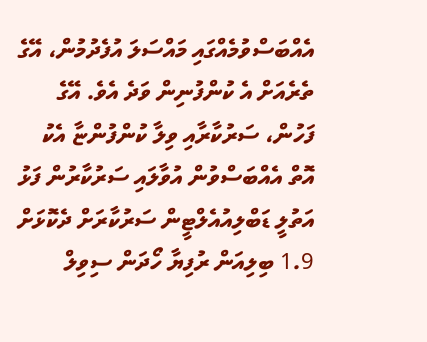އެއްބަސްވުމެއްގައި މައްސަލަ އުފެދުމުން، އޭގެ ތެރެއަށް އެ ކުންފުނިން ވަދެ އެވެ. އޭގެ ފަހުން، ސަރުކާރާއި ވިލާ ކުންފުންޏާ އެކު އޮތް އެއްބަސްވުން އުވާލައި ސަރުކާރުން ފަޅު އަތުލީ ޑަބްލިއުއެލްޓީން ސަރުކާރަށް ދެކޮޅަށް 1.9 ބިލިއަން ރުފިޔާ ހޯދަން ސިވިލް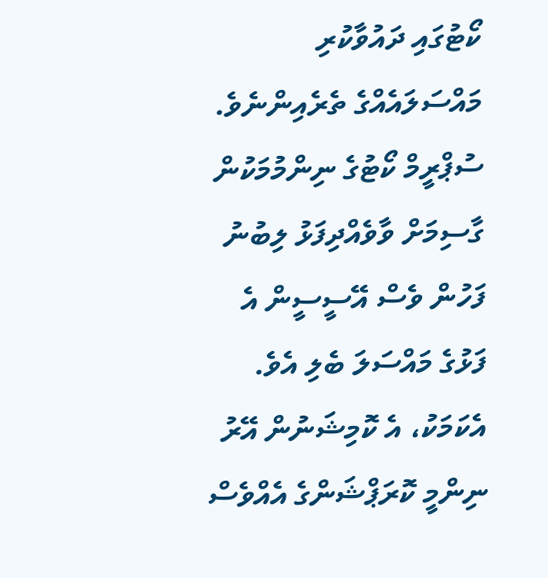ކޯޓުގައި ދައުވާކުރި މައްސަލައެއްގެ ތެރެއިންނެވެ.
ސުޕްރީމް ކޯޓުގެ ނިންމުމަކުން ގާސިމަށް ވާވެއްދިފަޅު ލިބުނު ފަހުން ވެސް އޭސީސީން އެ ފަޅުގެ މައްސަލަ ބެލި އެވެ. އެކަމަކު، އެ ކޮމިޝަނުން އޭރު ނިންމީ ކޮރަޕްޝަންގެ އެއްވެސް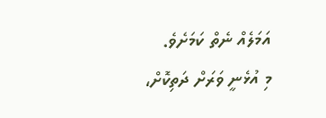އަމަލެއް ނެތް ކަމަށެވެ.
މި އުޅެނީ ވަރަށް ދަތިކޮށް،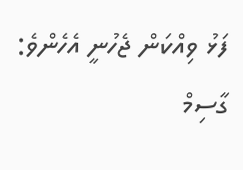ފަޅު ވިއްކަން ޖެހުނީ އެހެންވެ: ގާސިމް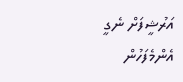އަރުޝީފަށް ނެގީ
އެންމެފަހުން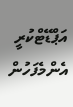އަޕްޑޭޓްކުރީ
އެންމެފަހުން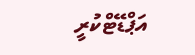އަޕްޑޭޓްކުރީ